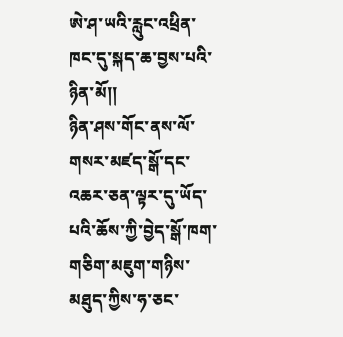ཨེ་ཤ་ཡའི་རླུང་འཕྲིན་ཁང་དུ་སྐད་ཆ་བྱས་པའི་ཉིན་མོ།།
ཉིན་ཤས་གོང་ནས་ལོ་གསར་མཛད་སྒོ་དང་འཆར་ཅན་ལྟར་དུ་ཡོད་པའི་ཆོས་ཀྱི་བྱེད་སྒོ་ཁག་གཅིག་མཇུག་གཉིས་མཐུད་ཀྱིས་ཧ་ཅང་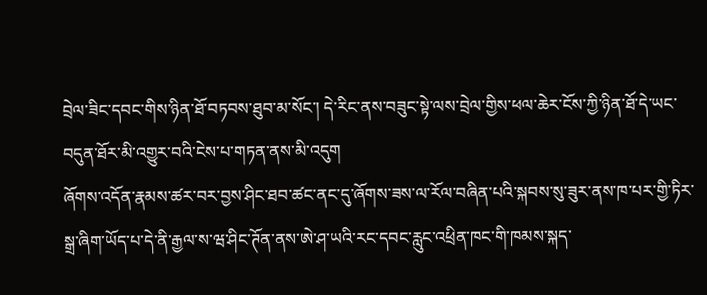བྲེལ་ཟིང་དབང་གིས་ཉིན་ཐོ་བཏབས་ཐུབ་མ་སོང་། དེ་རིང་ནས་བཟུང་སྟེ་ལས་བྲེལ་གྱིས་ཕལ་ཆེར་ངོས་ཀྱི་ཉིན་ཐོ་དེ་ཡང་བདུན་ཐོར་མི་འགྱུར་བའི་ངེས་པ་གཏན་ནས་མི་འདུག
ཞོགས་འདོན་རྣམས་ཚར་བར་བྱས་ཤིང་ཐབ་ཚང་ནང་དུ་ཞོགས་ཟས་ལ་རོལ་བཞིན་པའི་སྐབས་སུ་ཟུར་ནས་ཁ་པར་གྱི་ཏིར་སྒྲ་ཞིག་ཡོད་པ་དེ་ནི་རྒྱལ་ས་ཝ་ཤིང་ཊོན་ནས་ཨེ་ཤ་ཡའི་རང་དབང་རླུང་འཕྲིན་ཁང་གི་ཁམས་སྐད་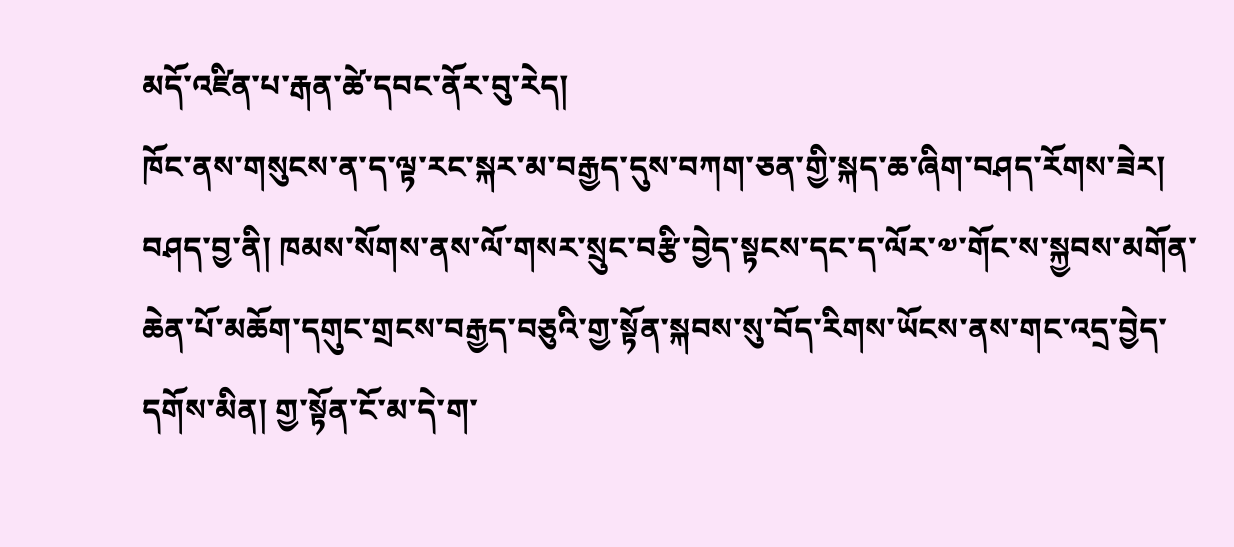མདོ་འཛིན་པ་རྒན་ཚེ་དབང་ནོར་བུ་རེད།
ཁོང་ནས་གསུངས་ན་ད་ལྟ་རང་སྐར་མ་བརྒྱད་དུས་བཀག་ཅན་གྱི་སྐད་ཆ་ཞིག་བཤད་རོགས་ཟེར། བཤད་བྱ་ནི། ཁམས་སོགས་ནས་ལོ་གསར་སྲུང་བརྩི་བྱེད་སྟངས་དང་ད་ལོར་༧་གོང་ས་སྐྱབས་མགོན་ཆེན་པོ་མཆོག་དགུང་གྲངས་བརྒྱད་བཅུའི་གྱ་སྟོན་སྐབས་སུ་བོད་རིགས་ཡོངས་ནས་གང་འདྲ་བྱེད་དགོས་མིན། གྱ་སྟོན་ངོ་མ་དེ་ག་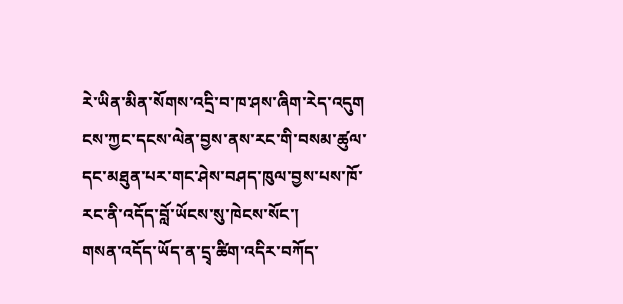རེ་ཡིན་མིན་སོགས་འདྲི་བ་ཁ་ཤས་ཞིག་རེད་འདུག
ངས་ཀྱང་དངས་ལེན་བྱས་ནས་རང་གི་བསམ་ཚུལ་དང་མཐུན་པར་གང་ཤེས་བཤད་ཁུལ་བྱས་པས་ཁོ་རང་ནི་འདོད་བློ་ཡོངས་སུ་ཁེངས་སོང་།
གསན་འདོད་ཡོད་ན་དྲྭ་ཚིག་འདིར་བཀོད་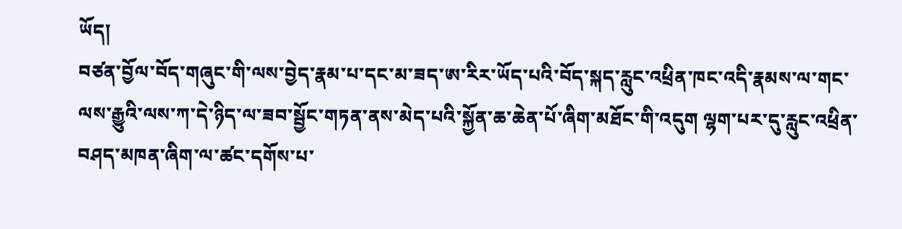ཡོད།
བཙན་བྱོལ་བོད་གཞུང་གི་ལས་བྱེད་རྣམ་པ་དང་མ་ཟད་ཨ་རིར་ཡོད་པའི་བོད་སྐད་རླུང་འཕྲིན་ཁང་འདི་རྣམས་ལ་གང་ལས་རྒྱུའི་ལས་ཀ་དེ་ཉིད་ལ་ཟབ་སྦྱོང་གཏན་ནས་མེད་པའི་སྐྱོན་ཆ་ཆེན་པོ་ཞིག་མཐོང་གི་འདུག ལྷག་པར་དུ་རླུང་འཕྲིན་བཤད་མཁན་ཞིག་ལ་ཚང་དགོས་པ་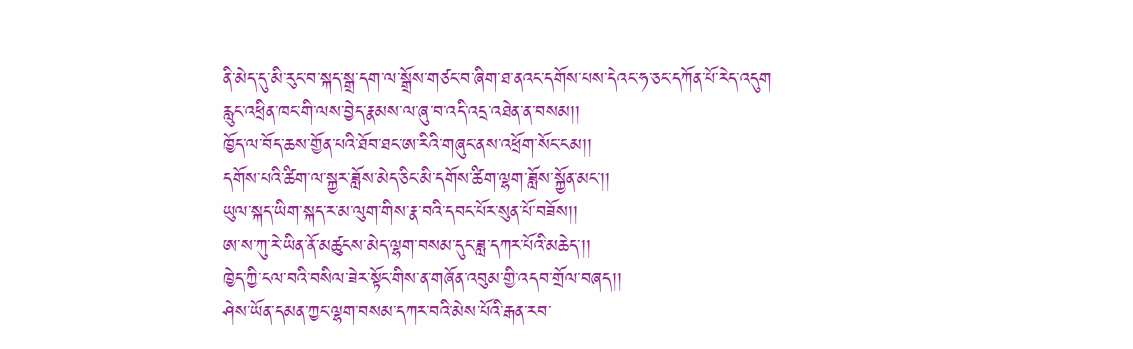ནི་མེད་དུ་མི་རུང་བ་སྐད་སྒྲ་དག་ལ་སྒྲོས་གཙང་བ་ཞིག་ཐ་ནའང་དགོས་པས་དེའང་ཧ་ཅང་དཀོན་པོ་རེད་འདུག
རླུང་འཕྲིན་ཁང་གི་ལས་བྱེད་རྣམས་ལ་ཞུ་བ་འདི་འདྲ་འཐེན་ན་བསམ།།
ཁྱོད་ལ་བོད་ཆས་གྱོན་པའི་ཐོབ་ཐང་ཨ་རིའི་གཞུང་ནས་འཕྲོག་སོང་ངམ།།
དགོས་པའི་ཚིག་ལ་སྐྱར་ཟློས་མེད་ཅིང་མི་དགོས་ཚིག་ལྷག་ཟློས་སྐྱོན་མང་།།
ཡུལ་སྐད་ཡིག་སྐད་ར་མ་ལུག་གིས་རྣ་བའི་དབང་པོར་སུན་པོ་བཟོས།།
ཨ་ས་ཀུ་རེ་ཡིན་ནོ་མཚུངས་མེད་ལྷག་བསམ་དུང་ཟླ་དཀར་པོའི་མཆེད་།།
ཁྱེད་ཀྱི་ངལ་བའི་བསིལ་ཟེར་སྟོང་གིས་ན་གཞོན་འབུམ་གྱི་འདབ་གྲོལ་བཞད།།
ཤེས་ཡོན་དམན་ཀྱང་ལྷག་བསམ་དཀར་བའི་མེས་པོའི་རྒན་རབ་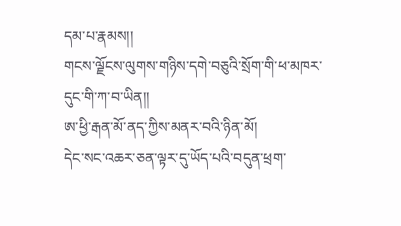དམ་པ་རྣམས།།
གངས་ལྗོངས་ལུགས་གཉིས་དགེ་བཅུའི་སྲོག་གི་ཕ་མཁར་དུང་གི་ཀ་བ་ཡིན།།
ཨ་ཕྱི་རྒན་མོ་ནད་ཀྱིས་མནར་བའི་ཉིན་མོ།
དེང་སང་འཆར་ཅན་ལྟར་དུ་ཡོད་པའི་བདུན་ཕྲག་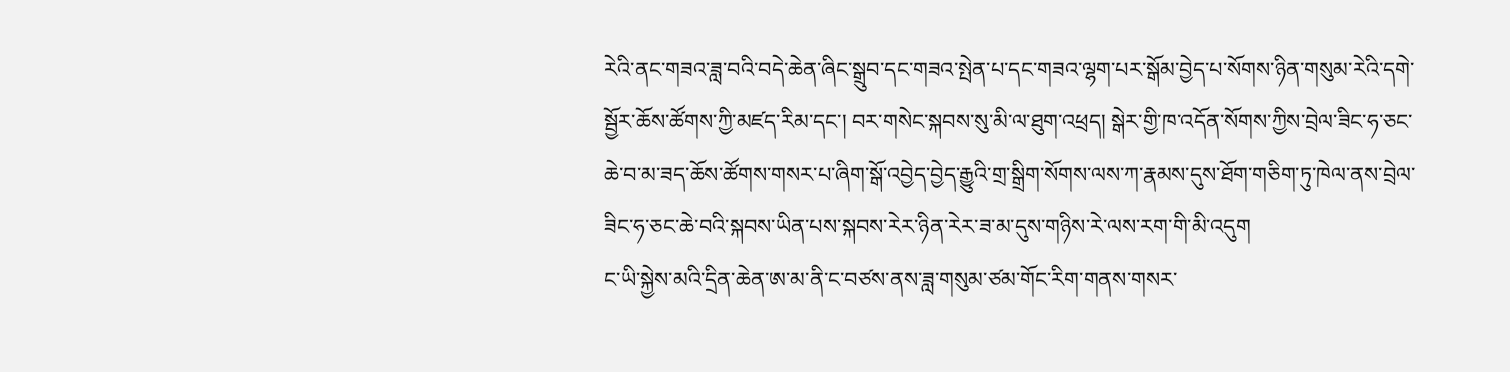རེའི་ནང་གཟའ་ཟླ་བའི་བདེ་ཆེན་ཞིང་སྒྲུབ་དང་གཟའ་སྤེན་པ་དང་གཟའ་ལྷག་པར་སྒོམ་བྱེད་པ་སོགས་ཉིན་གསུམ་རེའི་དགེ་སྦྱོར་ཆོས་ཚོགས་ཀྱི་མཛད་རིམ་དང་། བར་གསེང་སྐབས་སུ་མི་ལ་ཐུག་འཕྲད། སྒེར་གྱི་ཁ་འདོན་སོགས་ཀྱིས་བྲེལ་ཟིང་ཧ་ཅང་ཆེ་བ་མ་ཟད་ཆོས་ཚོགས་གསར་པ་ཞིག་སྒོ་འབྱེད་བྱེད་རྒྱུའི་གྲ་སྒྲིག་སོགས་ལས་ཀ་རྣམས་དུས་ཐོག་གཅིག་ཏུ་ཁེལ་ནས་བྲེལ་ཟིང་ཧ་ཅང་ཆེ་བའི་སྐབས་ཡིན་པས་སྐབས་རེར་ཉིན་རེར་ཟ་མ་དུས་གཉིས་རེ་ལས་རག་གི་མི་འདུག
ང་ཡི་སྐྱེས་མའི་དྲིན་ཆེན་ཨ་མ་ནི་ང་བཙས་ནས་ཟླ་གསུམ་ཙམ་གོང་རིག་གནས་གསར་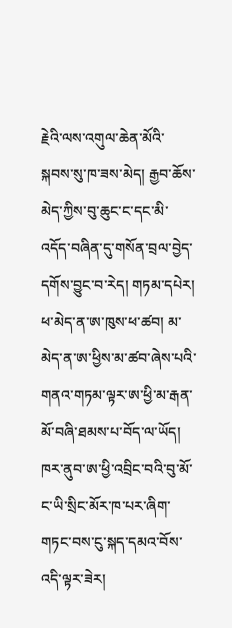རྗེའི་ལས་འགུལ་ཆེན་མོའི་སྐབས་སུ་ཁ་ཟས་མེད། རྒྱབ་ཆོས་མེད་ཀྱིས་བུ་ཆུང་ང་དང་མི་འདོད་བཞིན་དུ་གསོན་བྲལ་བྱེད་དགོས་བྱུང་བ་རེད། གཏམ་དཔེར། ཕ་མེད་ན་ཨ་ཁུས་ཕ་ཚབ། མ་མེད་ན་ཨ་ཕྱིས་མ་ཚབ་ཞེས་པའི་གནའ་གཏམ་ལྟར་ཨ་ཕྱི་མ་རྒན་མོ་བཞི་ཐམས་པ་བོད་ལ་ཡོད། ཁར་ནུབ་ཨ་ཕྱི་འབྲིང་བའི་བུ་མོ་ང་ཡི་སྲིང་མོར་ཁ་པར་ཞིག་གཏང་བས་ངུ་སྐད་དམའ་བོས་འདི་ལྟར་ཟེར།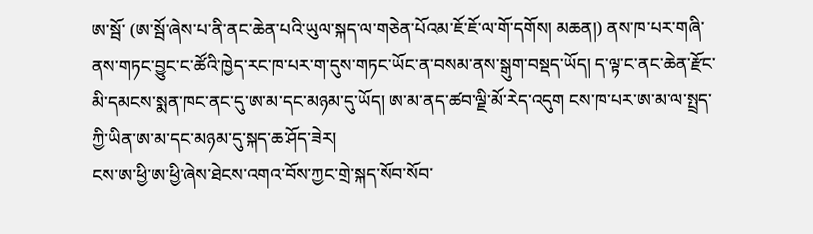ཨ་སྦོ་ (ཨ་སྦོ་ཞེས་པ་ནི་ནང་ཆེན་པའི་ཡུལ་སྐད་ལ་གཅེན་པོའམ་ཇོ་ཇོ་ལ་གོ་དགོས། མཆན།) ནས་ཁ་པར་གཞི་ནས་གཏང་བྱུང་ང་ཚོའི་ཁྱེད་རང་ཁ་པར་ག་དུས་གཏང་ཡོང་ན་བསམ་ནས་སྒུག་བསྡད་ཡོད། ད་ལྟ་ང་ནང་ཆེན་རྫོང་མི་དམངས་སྨན་ཁང་ནང་དུ་ཨ་མ་དང་མཉམ་དུ་ཡོད། ཨ་མ་ནད་ཚབ་ལྗི་མོ་རེད་འདུག ངས་ཁ་པར་ཨ་མ་ལ་སྤྲད་ཀྱི་ཡིན་ཨ་མ་དང་མཉམ་དུ་སྐད་ཆ་ཤོད་ཟེར།
ངས་ཨ་ཕྱི་ཨ་ཕྱི་ཞེས་ཐེངས་འགའ་བོས་ཀྱང་གྲེ་སྐད་སོབ་སོབ་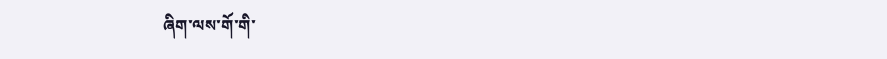ཞིག་ལས་གོ་གི་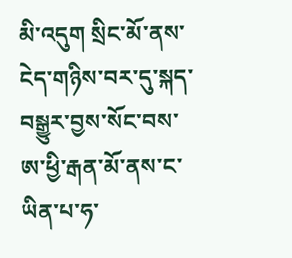མི་འདུག སྲིང་མོ་ནས་ངེད་གཉིས་བར་དུ་སྐད་བསྒྱུར་བྱས་སོང་བས་ཨ་ཕྱི་རྒན་མོ་ནས་ང་ཡིན་པ་ཧ་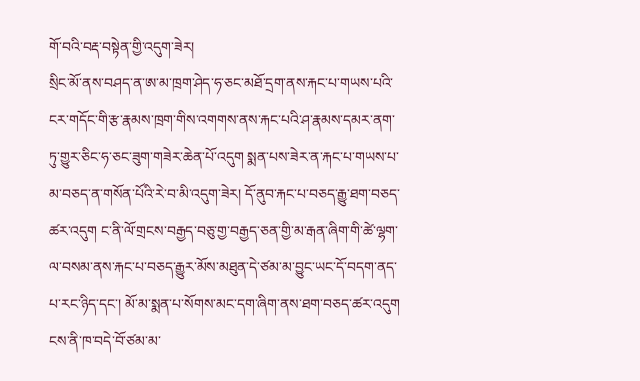གོ་བའི་བརྡ་བསྟེན་གྱི་འདུག་ཟེར།
སྲིང་མོ་ནས་བཤད་ན་ཨ་མ་ཁྲག་ཤེད་ཧ་ཅང་མཐོ་དྲག་ནས་རྐང་པ་གཡས་པའི་ངར་གདོང་གི་རྩ་རྣམས་ཁྲག་གིས་འགགས་ནས་རྐང་པའི་ཤ་རྣམས་དམར་ནག་ཏུ་གྱུར་ཅིང་ཧ་ཅང་ཟུག་གཟེར་ཆེན་པོ་འདུག སྨན་པས་ཟེར་ན་རྐང་པ་གཡས་པ་མ་བཅད་ན་གསོན་པོའི་རེ་བ་མི་འདུག་ཟེར། དོ་ནུབ་རྐང་པ་བཅད་རྒྱུ་ཐག་བཅད་ཚར་འདུག ང་ནི་ལོ་གྲངས་བརྒྱད་བཅུ་གྱ་བརྒྱད་ཅན་གྱི་མ་རྒན་ཞིག་གི་ཚེ་ལྷག་ལ་བསམ་ནས་རྐང་པ་བཅད་རྒྱུར་མོས་མཐུན་དེ་ཙམ་མ་བྱུང་ཡང་དོ་བདག་ནད་པ་རང་ཉིད་དང་། མོ་མ་སྨན་པ་སོགས་མང་དག་ཞིག་ནས་ཐག་བཅད་ཚར་འདུག
ངས་ནི་ཁ་བདེ་བོ་ཙམ་མ་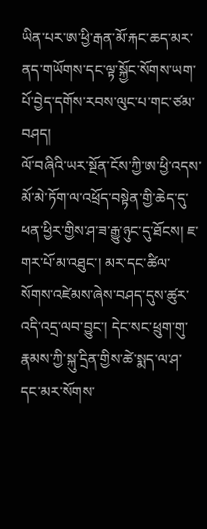ཡིན་པར་ཨ་ཕྱི་རྒན་མོ་རྐང་ཆད་མར་ནད་གཡོགས་དང་ལྟ་སྐྱོང་སོགས་ཡག་པོ་བྱེད་དགོས་རབས་ལུང་པ་གང་ཙམ་བཤད།
ལོ་བཞིའི་ཡར་སྔོན་ངོས་ཀྱི་ཨ་ཕྱི་འདས་མོ་མེ་ཏོག་ལ་འཕྲོད་བསྟེན་གྱི་ཆེད་དུ་ཕན་ཕྱིར་གྱིས་ཤ་ཟ་རྒྱུ་ཉུང་དུ་ཐོངས། ཇ་གར་པོ་མ་འཐུང་། མར་དང་ཚིལ་སོགས་འཛེམས་ཞེས་བཤད་དུས་ཚུར་འདི་འདྲ་ལབ་བྱུང་། དེང་སང་ཕྲུག་གུ་རྣམས་ཀྱི་སྐུ་དྲིན་གྱིས་ཚེ་སྨད་ལ་ཤ་དང་མར་སོགས་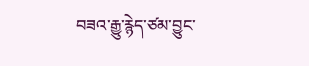བཟའ་རྒྱུ་རྙེད་ཙམ་བྱུང་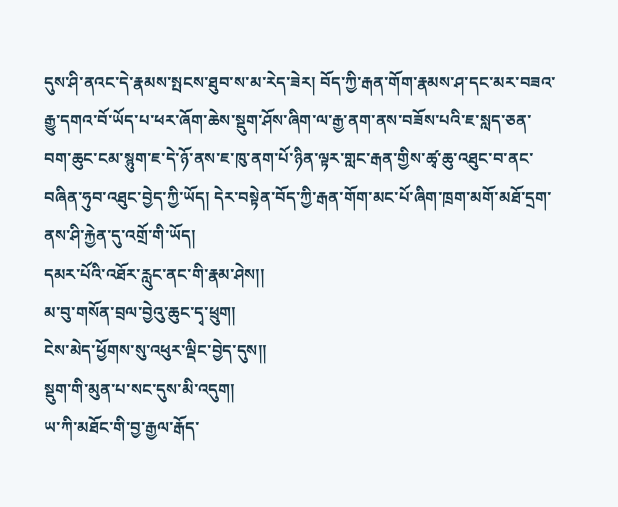དུས་ཤི་ནའང་དེ་རྣམས་སྤངས་ཐུབ་ས་མ་རེད་ཟེར། བོད་ཀྱི་རྒན་གོག་རྣམས་ཤ་དང་མར་བཟའ་རྒྱུ་དགའ་བོ་ཡོད་པ་ཕར་ཞོག་ཆེས་སྡུག་ཤོས་ཞིག་ལ་རྒྱ་ནག་ནས་བཟོས་པའི་ཇ་སླད་ཅན་བག་ཆུང་ངམ་སྙུག་ཇ་དེ་ཉོ་ནས་ཇ་ཁུ་ནག་པོ་ཉིན་ལྟར་གླང་རྒན་གྱིས་ཚྭ་ཆུ་འཐུང་བ་ནང་བཞིན་ཧུབ་འཐུང་བྱེད་ཀྱི་ཡོད། དེར་བསྟེན་བོད་ཀྱི་རྒན་གོག་མང་པོ་ཞིག་ཁྲག་མགོ་མཐོ་དྲག་ནས་ཤི་རྐྱེན་དུ་འགྲོ་གི་ཡོད།
དམར་པོའི་འཐོར་རླུང་ནང་གི་རྣམ་ཤེས།།
མ་བུ་གསོན་བྲལ་བྱེའུ་ཆུང་དྭ་ཕྲུག།
ངེས་མེད་ཕྱོགས་སུ་འཕུར་ལྡིང་བྱེད་དུས།།
སྡུག་གི་མུན་པ་སང་དུས་མི་འདུག།
ཡ་ཀི་མཐོང་གི་བྱ་རྒྱལ་རྒོད་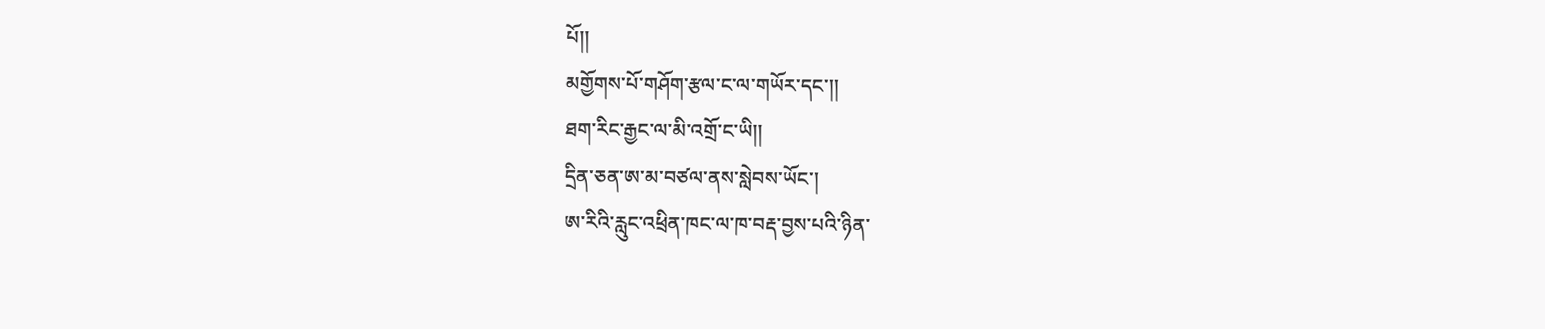པོ།།
མགྱོགས་པོ་གཤོག་རྩལ་ང་ལ་གཡོར་དང་།།
ཐག་རིང་རྒྱང་ལ་མི་འགྲོ་ང་ཡི།།
དྲིན་ཅན་ཨ་མ་བཙལ་ནས་སླེབས་ཡོང་།
ཨ་རིའི་རླུང་འཕྲིན་ཁང་ལ་ཁ་བརྡ་བྱས་པའི་ཉིན་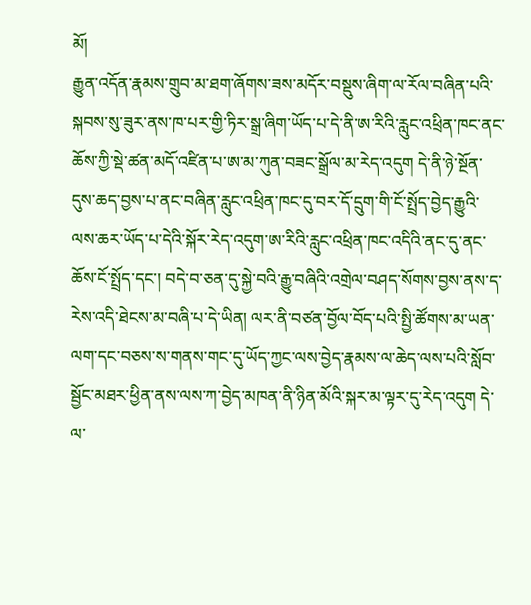མོ།
རྒྱུན་འདོན་རྣམས་གྲུབ་མ་ཐག་ཞོགས་ཟས་མདོར་བསྡུས་ཞིག་ལ་རོལ་བཞིན་པའི་སྐབས་སུ་ཟུར་ནས་ཁ་པར་གྱི་ཏིར་སྒྲ་ཞིག་ཡོད་པ་དེ་ནི་ཨ་རིའི་རླུང་འཕྲིན་ཁང་ནང་ཆོས་ཀྱི་སྡེ་ཚན་མདོ་འཛིན་པ་ཨ་མ་ཀུན་བཟང་སྒྲོལ་མ་རེད་འདུག དེ་ནི་ཉེ་སྔོན་དུས་ཆད་བྱས་པ་ནང་བཞིན་རླུང་འཕྲིན་ཁང་དུ་བར་དོ་དྲུག་གི་ངོ་སྤྲོད་བྱེད་རྒྱུའི་ལས་ཆར་ཡོད་པ་དེའི་སྐོར་རེད་འདུག་ཨ་རིའི་རླུང་འཕྲིན་ཁང་འདིའི་ནང་དུ་ནང་ཆོས་ངོ་སྤྲོད་དང་། བདེ་བ་ཅན་དུ་སྐྱེ་བའི་རྒྱུ་བཞིའི་འགྲེལ་བཤད་སོགས་བྱས་ནས་ད་རེས་འདི་ཐེངས་མ་བཞི་པ་དེ་ཡིན། ལར་ནི་བཙན་བྱོལ་བོད་པའི་སྤྱི་ཚོགས་མ་ཡན་ལག་དང་བཅས་ས་གནས་གང་དུ་ཡོད་ཀྱང་ལས་བྱེད་རྣམས་ལ་ཆེད་ལས་པའི་སློབ་སྦྱོང་མཐར་ཕྱིན་ནས་ལས་ཀ་བྱེད་མཁན་ནི་ཉིན་མོའི་སྐར་མ་ལྟར་དུ་རེད་འདུག དེ་ལ་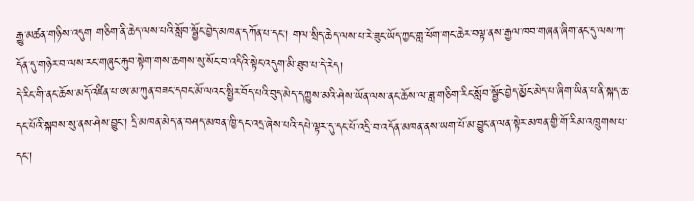རྒྱུ་མཚན་གཉིས་འདུག གཅིག་ནི་ཆེད་ལས་པའི་སློབ་སྦྱོང་བྱེད་མཁན་དཀོན་པ་དང་། གལ་སྲིད་ཆེད་ལས་པ་རེ་ཟུང་ཡོད་ཀྱང་གླ་ཕོག་གང་ཆེར་བལྟ་ནས་རྒྱལ་ཁབ་གཞན་ཞིག་ནང་དུ་ལས་ཀ་དོན་དུ་གཉེར་བ་ལས་རང་གཞུང་རྐུབ་སྟེག་གས་ཆགས་སུ་སོང་བ་འདིའི་སྟེང་འདུག་མི་ཐུབ་པ་དེ་རེད།
དེ་རིང་གི་ནང་ཆོས་མདོ་འཛིན་པ་ཨ་མ་ཀུན་བཟང་དབང་མོ་ལའང་སྤྱིར་བོད་པའི་བུད་མེད་དཀྱུས་མའི་ཤེས་ཡོན་ལས་ནང་ཆོས་ལ་ཟླ་གཅིག་རིང་སློབ་སྦྱོང་བྱེད་མྱོང་མེད་པ་ཞིག་ཡིན་པ་ནི་སྐད་ཆ་དང་པོའི་སྐབས་སུ་ནས་ཤེས་བྱུང་། དྲི་མཁན་མེད་ན་བཤད་མཁན་ཁྱི་དང་འདྲ་ཞེས་པའི་དཔེ་ལྟར་དུ་དང་པོ་འདྲི་བ་འདོན་མཁན་ནས་ཡག་པོ་མ་བྱུང་ན་ལན་སྟེར་མཁན་གྱི་གོ་རིམ་འཁྲུགས་པ་དང་།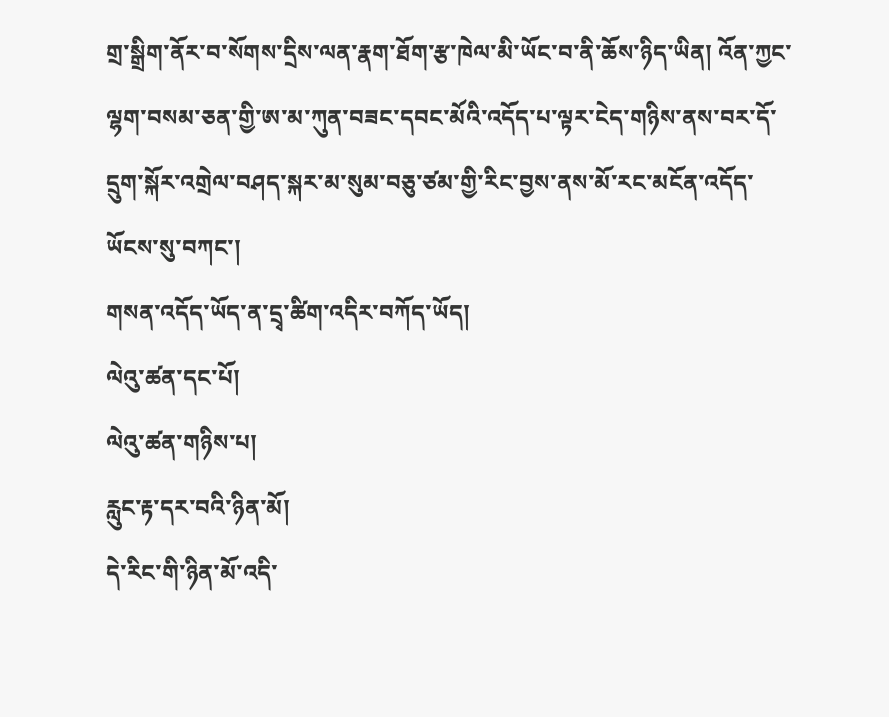གྲ་སྒྲིག་ནོར་བ་སོགས་དྲིས་ལན་རྣག་ཐོག་རྩ་ཁེལ་མི་ཡོང་བ་ནི་ཆོས་ཉིད་ཡིན། འོན་ཀྱང་ལྷག་བསམ་ཅན་གྱི་ཨ་མ་ཀུན་བཟང་དབང་མོའི་འདོད་པ་ལྟར་ངེད་གཉིས་ནས་བར་དོ་དྲུག་སྐོར་འགྲེལ་བཤད་སྐར་མ་སུམ་བཅུ་ཙམ་གྱི་རིང་བྱས་ནས་མོ་རང་མངོན་འདོད་ཡོངས་སུ་བཀང་།
གསན་འདོད་ཡོད་ན་དྲྭ་ཚིག་འདིར་བཀོད་ཡོད།
ལེའུ་ཚན་དང་པོ།
ལེའུ་ཚན་གཉིས་པ།
རླུང་རྟ་དར་བའི་ཉིན་མོ།
དེ་རིང་གི་ཉིན་མོ་འདི་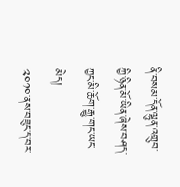ནི་བསམ་དོན་ལྷུན་འགྲུབ་ཀྱི་ཉིན་མོ་ཡིན་ཞེས་བཤད་ཀྱང་མི་ཆོག་རྒྱུ་གང་ཡང་མེད།
༢༠༡༠་ནས་བཟུང་ད་བར་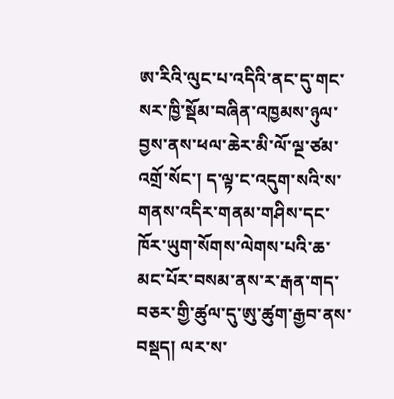ཨ་རིའི་ལུང་པ་འདིའི་ནང་དུ་གང་སར་ཁྱི་སྡོམ་བཞིན་འཁྱམས་ཉུལ་བྱས་ནས་ཕལ་ཆེར་མི་ལོ་ལྔ་ཙམ་འགྲོ་སོང་། ད་ལྟ་ང་འདུག་སའི་ས་གནས་འདིར་གནམ་གཤིས་དང་ཁོར་ཡུག་སོགས་ལེགས་པའི་ཆ་མང་པོར་བསམ་ནས་ར་རྒན་གད་བཅར་གྱི་ཚུལ་དུ་ཨུ་ཚུག་རྒྱབ་ནས་བསྡད། ལར་ས་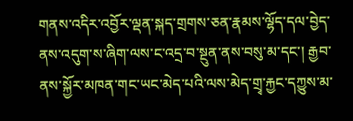གནས་འདིར་འབྱོར་ལྡན་སྐད་གྲགས་ཅན་རྣམས་ལྷོད་དལ་བྱེད་ནས་འདུག་ས་ཞིག་ལས་ང་འདྲ་བ་སྔུན་ནས་བསུ་མ་དང་། རྒྱབ་ནས་སྐྱོར་མཁན་གང་ཡང་མེད་པའི་ལས་མེད་གྲྭ་རྐྱང་དཀྱུས་མ་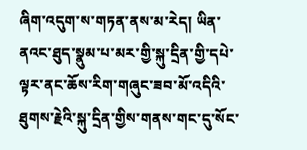ཞིག་འདུག་ས་གཏན་ནས་མ་རེད། ཡིན་ནའང་ཐུད་སྣུམ་པ་མར་གྱི་སྐུ་དྲིན་གྱི་དཔེ་ལྟར་ནང་ཆོས་རིག་གཞུང་ཟབ་མོ་འདིའི་ཐུགས་རྗེའི་སྐུ་དྲིན་གྱིས་གནས་གང་དུ་སོང་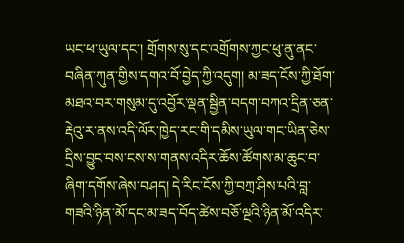ཡང་ཕ་ཡུལ་དང་། གྲོགས་སུ་དང་འགྲོགས་ཀྱང་ཕུ་ནུ་ནང་བཞིན་ཀུན་གྱིས་དགའ་བོ་བྱེད་ཀྱི་འདུག། མ་ཟད་ངོས་ཀྱི་ཐོག་མཐའ་བར་གསུམ་དུ་འབྱོར་ལྡན་སྦྱིན་བདག་བཀའ་དྲིན་ཅན་རྡེའུ་ར་ནས་འདི་ལོར་ཁྱེད་རང་གི་དམིས་ཡུལ་གང་ཡིན་ཅེས་དྲིས་བྱུང་བས་ངས་ས་གནས་འདིར་ཆོས་ཚོགས་མ་ཆུང་བ་ཞིག་དགོས་ཞེས་བཤད། དེ་རིང་ངོས་ཀྱི་བཀྲ་ཤིས་པའི་བླ་གཟའི་ཉིན་མོ་དང་མ་ཟད་བོད་ཚེས་བཅོ་ལྔའི་ཉིན་མོ་འདིར་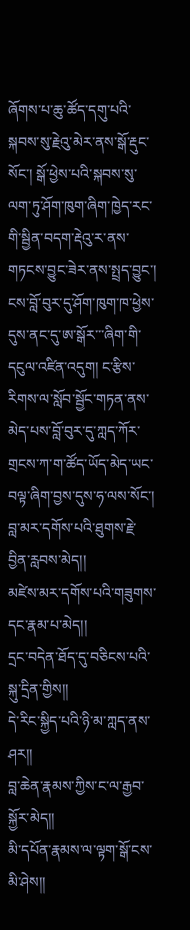ཞོགས་པ་ཆུ་ཚོད་དགུ་པའི་སྐབས་སུ་རྗེའུ་མེར་ནས་སྒོ་རྡུང་སོང་། སྒོ་ཕྱེས་པའི་སྐབས་སུ་ལག་ཏུ་ཤོག་ཁུག་ཞིག་ཁྱེད་རང་གི་སྦྱིན་བདག་རྡེའུ་ར་ནས་གཏངས་བྱུང་ཟེར་ནས་སྤྲད་བྱུང་། ངས་བློ་བུར་དུ་ཤོག་ཁུག་ཁ་ཕྱེས་དུས་ནང་དུ་ཨ་སྒོར་་་ཞིག་གི་དངུལ་འཛིན་འདུག། ང་རྩིས་རིགས་ལ་སློབ་སྦྱོང་གཏན་ནས་མེད་པས་བློ་བུར་དུ་ཀླད་ཀོར་གྲངས་ཀ་ག་ཚོད་ཡོད་མེད་ཡང་བལྟ་ཞིག་བྱས་དུས་ཧ་ལས་སོང་།
བླ་མར་དགོས་པའི་ཐུགས་རྗེ་བྱིན་རླབས་མེད།།
མཛེས་མར་དགོས་པའི་གཟུགས་དང་རྣམ་པ་མེད།།
དྲང་བདེན་ཐོད་དུ་བཅིངས་པའི་སྐུ་དྲིན་གྱིས།།
དེ་རིང་སྐྱིད་པའི་ཉི་མ་ཀླད་ནས་ཤར།།
བླ་ཆེན་རྣམས་ཀྱིས་ང་ལ་རྒྱབ་སྐྱོར་མེད།།
མི་དཔོན་རྣམས་ལ་ལྟག་སྒོ་ངས་མི་ཤེས།།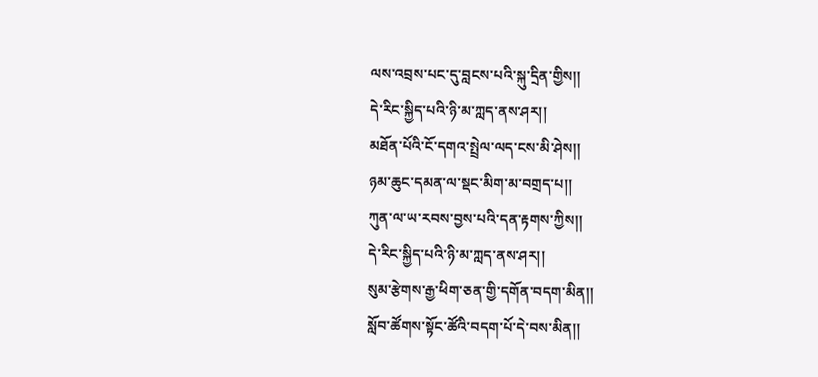ལས་འབྲས་པང་དུ་བླངས་པའི་སྐུ་དྲིན་གྱིས།།
དེ་རིང་སྐྱིད་པའི་ཉི་མ་ཀླད་ནས་ཤར།།
མཐོན་པོའི་ངོ་དགའ་སྤྲེལ་ལད་ངས་མི་ཤེས།།
ཉམ་ཆུང་དམན་ལ་སྡང་མིག་མ་བགྲད་པ།།
ཀུན་ལ་ཡ་རབས་བྱས་པའི་དན་རྟགས་ཀྱིས།།
དེ་རིང་སྐྱིད་པའི་ཉི་མ་ཀླད་ནས་ཤར།།
སུམ་རྩེགས་རྒྱ་ཕིག་ཅན་གྱི་དགོན་བདག་མིན།།
སློབ་ཚོགས་སྟོང་ཚོའི་བདག་པོ་དེ་བས་མིན།།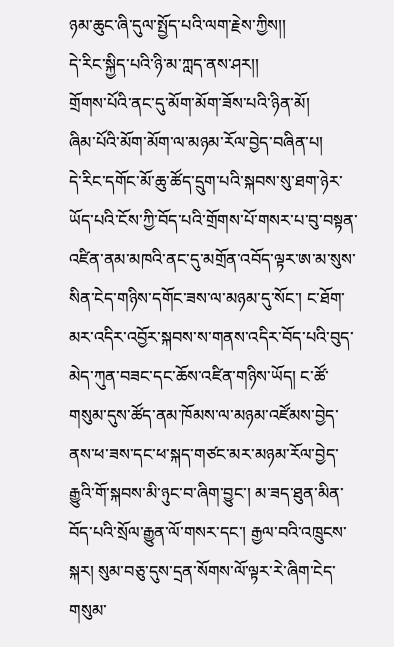ཉམ་ཆུང་ཞི་དུལ་སྤྱོད་པའི་ལག་རྗེས་ཀྱིས།།
དེ་རིང་སྐྱིད་པའི་ཉི་མ་ཀླད་ནས་ཤར།།
གྲོགས་པོའི་ནང་དུ་མོག་མོག་ཟོས་པའི་ཉིན་མོ།
ཞིམ་པོའི་མོག་མོག་ལ་མཉམ་རོལ་བྱེད་བཞིན་པ།
དེ་རིང་དགོང་མོ་ཆུ་ཚོད་དྲུག་པའི་སྐབས་སུ་ཐག་ཉེར་ཡོད་པའི་ངོས་ཀྱི་བོད་པའི་གྲོགས་པོ་གསར་པ་བུ་བསྟན་འཛིན་ནམ་མཁའི་ནང་དུ་མགྲོན་འབོད་ལྟར་ཨ་མ་སུས་སིན་ངེད་གཉིས་དགོང་ཟས་ལ་མཉམ་དུ་སོང་། ང་ཐོག་མར་འདིར་འབྱོར་སྐབས་ས་གནས་འདིར་བོད་པའི་བུད་མེད་ཀུན་བཟང་དང་ཆོས་འཛིན་གཉིས་ཡོད། ང་ཚོ་གསུམ་དུས་ཚོད་ནམ་ཁོམས་ལ་མཉམ་འཛོམས་བྱེད་ནས་ཕ་ཟས་དང་ཕ་སྐད་གཙང་མར་མཉམ་རོལ་བྱེད་རྒྱུའི་གོ་སྐབས་མི་ཉུང་བ་ཞིག་བྱུང་། མ་ཟད་ཐུན་མིན་བོད་པའི་སྲོལ་རྒྱུན་ལོ་གསར་དང་། རྒྱལ་བའི་འཁྲུངས་སྐར། སུམ་བཅུ་དུས་དྲན་སོགས་ལོ་ལྟར་རེ་ཞིག་ངེད་གསུམ་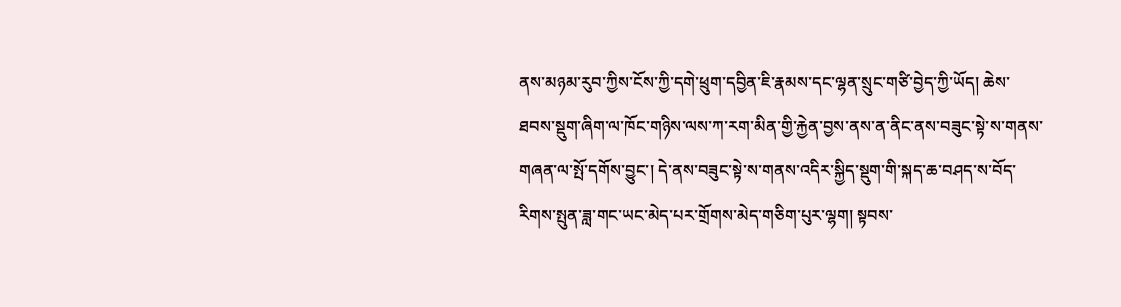ནས་མཉམ་རུབ་ཀྱིས་ངོས་ཀྱི་དགེ་ཕྲུག་དབྱིན་ཇི་རྣམས་དང་ལྷན་སྲུང་གཙི་བྱེད་ཀྱི་ཡོད། ཆེས་ཐབས་སྡུག་ཞིག་ལ་ཁོང་གཉིས་ལས་ཀ་རག་མིན་གྱི་རྐྱེན་བྱས་ནས་ན་ནིང་ནས་བཟུང་སྟེ་ས་གནས་གཞན་ལ་སྤོ་དགོས་བྱུང་། དེ་ནས་བཟུང་སྟེ་ས་གནས་འདིར་སྐྱིད་སྡུག་གི་སྐད་ཆ་བཤད་ས་བོད་རིགས་སྤུན་ཟླ་གང་ཡང་མེད་པར་གྲོགས་མེད་གཅིག་པུར་ལྷག། སྟབས་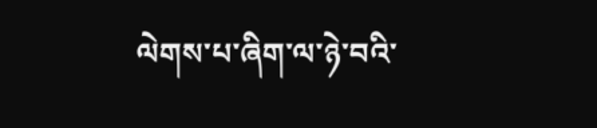ལེགས་པ་ཞིག་ལ་ཉེ་བའི་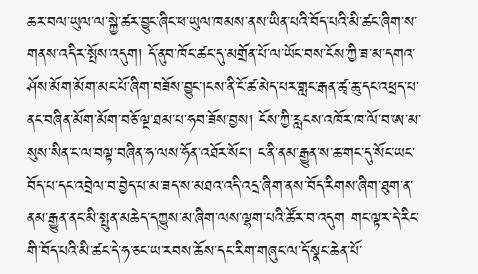ཆར་བལ་ཡུལ་ལ་སྐྱེ་ཚར་བྱུང་ཞིང་ཕ་ཡུལ་ཁམས་ནས་ཡིན་པའི་བོད་པའི་མི་ཚང་ཞིག་ས་གནས་འདིར་སྤོས་འདུག། དོ་ནུབ་ཁོང་ཚང་དུ་མགྲོན་པོ་ལ་ཡོང་བས་ངོས་ཀྱི་ཟ་མ་དགའ་ཤོས་མོག་མོག་མང་པོ་ཞིག་བཟོས་བྱུང་།ངས་ནི་ངོ་ཚ་མེད་པར་གླང་རྒན་ཚྭ་ཆུ་དང་འཕྲད་པ་ནང་བཞིན་མོག་མོག་བཅོ་ལྔ་ཐམ་པ་ཧབ་ཟོས་བྱས། ངོས་ཀྱི་རླངས་འཁོར་ཁ་ལོ་བ་ཨ་མ་སུས་སིན་ང་ལ་བལྟ་བཞིན་ཧ་ལས་ཧོན་འཐོར་སོང་། ང་ནི་ནམ་རྒྱུན་ས་ཆ་གང་དུ་སོང་ཡང་བོད་པ་དང་འབྲེལ་བ་བྱེད་པ་མ་ཟད་ས་མཐའ་འདི་འདྲ་ཞིག་ནས་བོད་རིགས་ཞིག་ཐུག་ན་ནམ་རྒྱུན་ནང་མི་སྤུན་མཆེད་དཀྱུས་མ་ཞིག་ལས་ལྷག་པའི་ཚོར་བ་འདུག གང་ལྟར་དེ་རིང་གི་བོད་པའི་མི་ཚང་དེ་ཧ་ཅང་ཡ་རབས་ཆོས་དང་རིག་གཞུང་ལ་དོ་སྣང་ཆེན་པོ་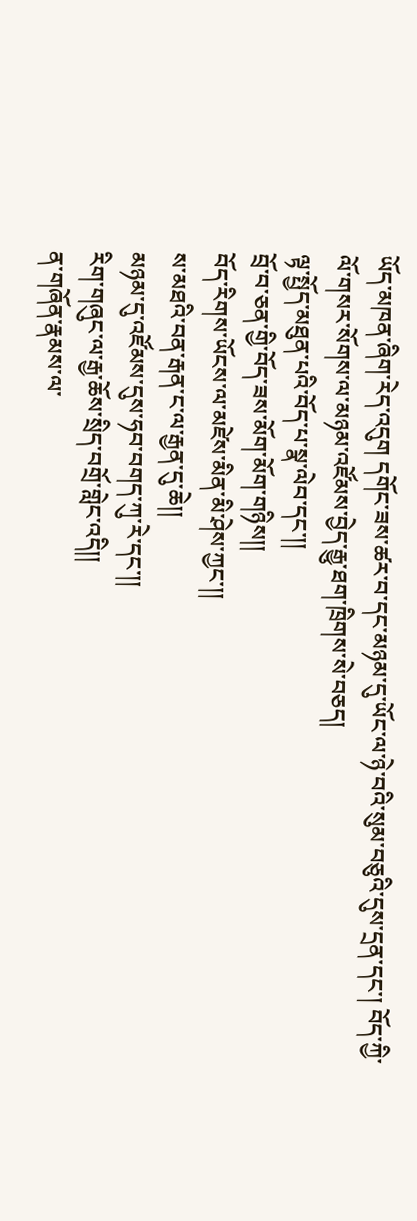ཡོད་མཁན་ཞིག་རེད་འདུག དགོང་ཟས་ཚར་བ་དང་མཉམ་དུ་ཡོང་ལ་ཉེ་བའི་སུམ་བཅུའི་དུས་དྲན་དང་། བོད་ཀྱི་ལོ་གསར་སོགས་ལ་མཉམ་འཛོམས་བྱེད་རྒྱུ་ཐག་ཁྲིགས་སེ་བཅད།
ལྟ་སྤྱོད་མཐུན་པའི་བོད་པ་སྣ་ལེབ་དང་།།
བྲོ་བ་ཅན་གྱི་བོད་ཟས་མོག་མོག་གཉིས།།
བོད་རིགས་ཡོངས་ལ་མཛེས་མིན་མི་ཤེས་ཀྱང་།།
ས་མཐའི་བན་རྒན་ང་ལ་རྒྱན་དུ་ཆེ།།
མཉམ་དུ་འཛོམས་དུས་ཧབ་བགད་ཀུ་རེ་དང་།།
རིག་གཞུང་ལ་རྒྱ་ཆོས་སྲིད་བགྲོ་གླེང་འདི།།
ན་གཞོན་རྣམས་ལ་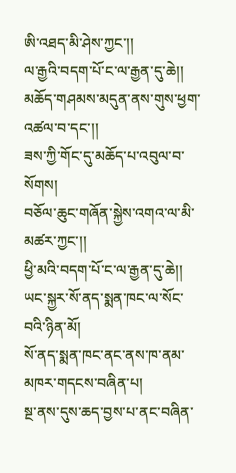ཨི་འཐད་མི་ཤེས་ཀྱང་།།
ལ་རྒྱའི་བདག་པོ་ང་ལ་རྒྱན་དུ་ཆེ།།
མཆོད་གཤམས་མདུན་ནས་གུས་ཕྱག་འཚལ་བ་དང་།།
ཟས་ཀྱི་གོང་དུ་མཆོད་པ་འབུལ་བ་སོགས།
བཅོལ་ཆུང་གཞོན་སྐྱེས་འགའ་ལ་མི་མཚར་ཀྱང་།།
ཕྱི་མའི་བདག་པོ་ང་ལ་རྒྱན་དུ་ཆེ།།
ཡང་སྐྱར་སོ་ནད་སྨན་ཁང་ལ་སོང་བའི་ཉིན་མོ།
སོ་ནད་སྨན་ཁང་ནང་ནས་ཁ་ནམ་མཁར་གདངས་བཞིན་པ།
སྔ་ནས་དུས་ཆད་བྱས་པ་ནང་བཞིན་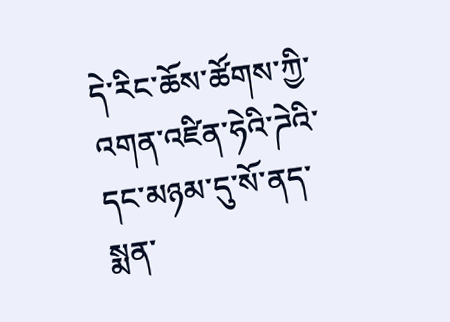དེ་རིང་ཆོས་ཚོགས་ཀྱི་འགན་འཛིན་ཧེའི་ཌེའི་དང་མཉམ་དུ་སོ་ནད་སྨན་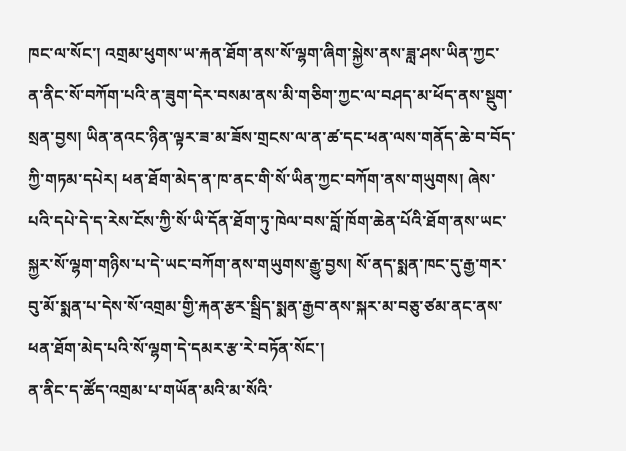ཁང་ལ་སོང་། འགྲམ་ཕུགས་ཡ་རྐན་ཐོག་ནས་སོ་ལྷག་ཞིག་སྐྱེས་ནས་ཟླ་ཤས་ཡིན་ཀྱང་ན་ནིང་སོ་བཀོག་པའི་ན་ཟུག་དེར་བསམ་ནས་མི་གཅིག་ཀྱང་ལ་བཤད་མ་ཕོད་ནས་སྡུག་སྲན་བྱས། ཡིན་ནའང་ཉིན་ལྟར་ཟ་མ་ཟོས་གྲངས་ལ་ན་ཚ་དང་ཕན་ལས་གནོད་ཆེ་བ་བོད་ཀྱི་གཏམ་དཔེར། ཕན་ཐོག་མེད་ན་ཁ་ནང་གི་སོ་ཡིན་ཀྱང་བཀོག་ནས་གཡུགས། ཞེས་པའི་དཔེ་དེ་ད་རེས་ངོས་ཀྱི་སོ་ཡི་དོན་ཐོག་ཏུ་ཁེལ་བས་བློ་ཁོག་ཆེན་པོའི་ཐོག་ནས་ཡང་སྐྱར་སོ་ལྷག་གཉིས་པ་དེ་ཡང་བཀོག་ནས་གཡུགས་རྒྱུ་བྱས། སོ་ནད་སྨན་ཁང་དུ་རྒྱ་གར་བུ་མོ་སྨན་པ་དེས་སོ་འགྲམ་གྱི་རྐན་རྩར་སྦྲིད་སྨན་རྒྱབ་ནས་སྐར་མ་བཅུ་ཙམ་ནང་ནས་ཕན་ཐོག་མེད་པའི་སོ་ལྷག་དེ་དམར་རྩ་རེ་བཏོན་སོང་།
ན་ནིང་ད་ཚོད་འགྲམ་པ་གཡོན་མའི་མ་སོའི་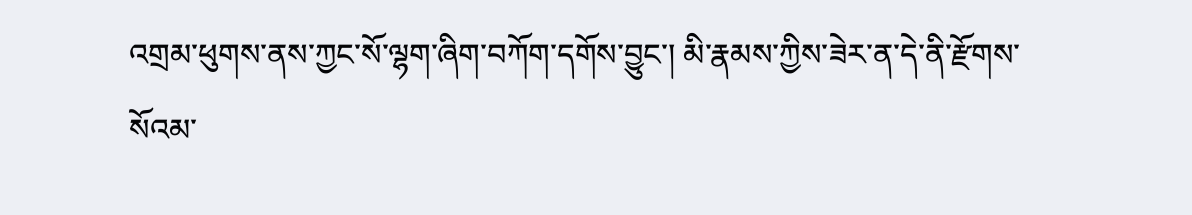འགྲམ་ཕུགས་ནས་ཀྱང་སོ་ལྷག་ཞིག་བཀོག་དགོས་བྱུང་། མི་རྣམས་ཀྱིས་ཟེར་ན་དེ་ནི་རྫོགས་སོའམ་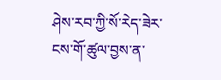ཤེས་རབ་ཀྱི་སོ་རེད་ཟེར་ངས་གོ་ཚུལ་བྱས་ན་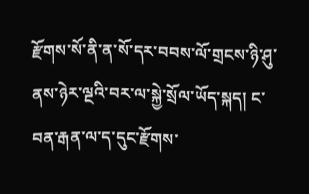རྫོགས་སོ་ནི་ན་སོ་དར་བབས་ལོ་གྲངས་ཉི་ཤུ་ནས་ཉེར་ལྔའི་བར་ལ་སྐྱེ་སྲོལ་ཡོད་སྐད། ང་བན་རྒན་ལ་ད་དུང་རྫོགས་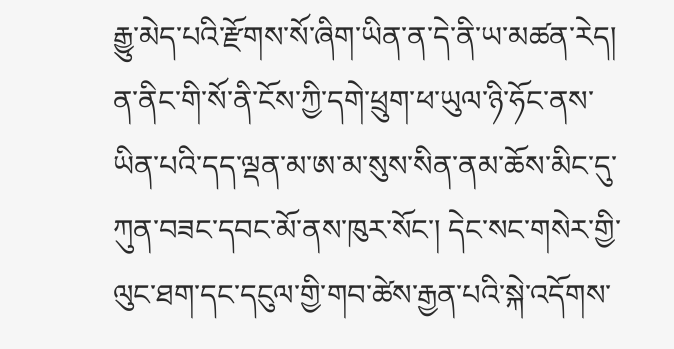རྒྱུ་མེད་པའི་རྫོགས་སོ་ཞིག་ཡིན་ན་དེ་ནི་ཡ་མཚན་རེད། ན་ནིང་གི་སོ་ནི་ངོས་ཀྱི་དགེ་ཕྲུག་ཕ་ཡུལ་ཉི་ཧོང་ནས་ཡིན་པའི་དད་ལྡན་མ་ཨ་མ་སུས་སིན་ནམ་ཆོས་མིང་དུ་ཀུན་བཟང་དབང་མོ་ནས་ཁུར་སོང་། དེང་སང་གསེར་གྱི་ལུང་ཐག་དང་དངུལ་གྱི་གབ་ཚེས་རྒྱན་པའི་སྐེ་འདོགས་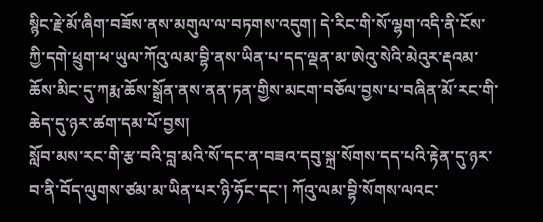སྙིང་རྗེ་མོ་ཞིག་བཟོས་ནས་མགུལ་ལ་བཏགས་འདུག། དེ་རིང་གི་སོ་ལྷག་འདི་ནི་ངོས་ཀྱི་དགེ་ཕྲུག་ཕ་ཡུལ་ཀོའུ་ལམ་བྷི་ནས་ཡིན་པ་དད་ལྡན་མ་ཨེའུ་སེའི་མེའུར་རྡའམ་ཆོས་མིང་དུ་ཀརྨ་ཆོས་སྒྲོན་ནས་ནན་ཏན་གྱིས་མངག་བཅོལ་བྱས་པ་བཞིན་མོ་རང་གི་ཆེད་དུ་ཉར་ཚག་དམ་པོ་བྱས།
སློབ་མས་རང་གི་རྩ་བའི་བླ་མའི་སོ་དང་ན་བཟའ་དབུ་སྐྲ་སོགས་དད་པའི་རྟེན་དུ་ཉར་བ་ནི་བོད་ལུགས་ཙམ་མ་ཡིན་པར་ཉི་ཧོང་དང་། ཀོའུ་ལམ་བྷི་སོགས་ལའང་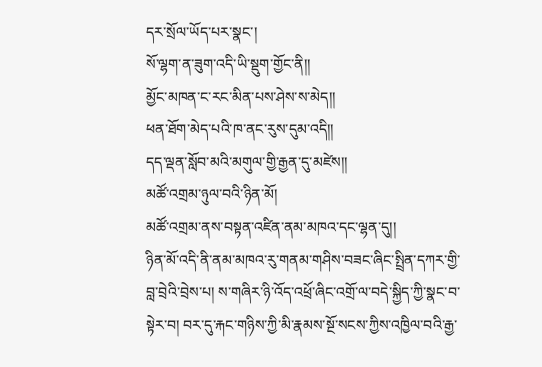དར་སྲོལ་ཡོད་པར་སྣང་།
སོ་ལྷག་ན་ཟུག་འདི་ཡི་སྡུག་གྱོང་ནི།།
མྱོང་མཁན་ང་རང་མིན་པས་ཤེས་ས་མེད།།
ཕན་ཐོག་མེད་པའི་ཁ་ནང་རུས་དུམ་འདི།།
དད་ལྡན་སློབ་མའི་མགུལ་གྱི་རྒྱན་དུ་མཛེས།།
མཚོ་འགྲམ་ཉུལ་བའི་ཉིན་མོ།
མཚོ་འགྲམ་ནས་བསྟན་འཛིན་ནམ་མཁའ་དང་ལྷན་དུ།།
ཉིན་མོ་འདི་ནི་ནམ་མཁའ་རུ་གནམ་གཤིས་བཟང་ཞིང་སྤྲིན་དཀར་གྱི་བླ་བྲེའི་བྲེས་པ། ས་གཞིར་ཉི་འོད་འཕྲོ་ཞིང་འགྲོ་ལ་བདེ་སྐྱིད་ཀྱི་སྣང་བ་སྟེར་བ། བར་དུ་རྐང་གཉིས་ཀྱི་མི་རྣམས་སྔོ་སངས་ཀྱིས་འཁྱིལ་བའི་རྒྱ་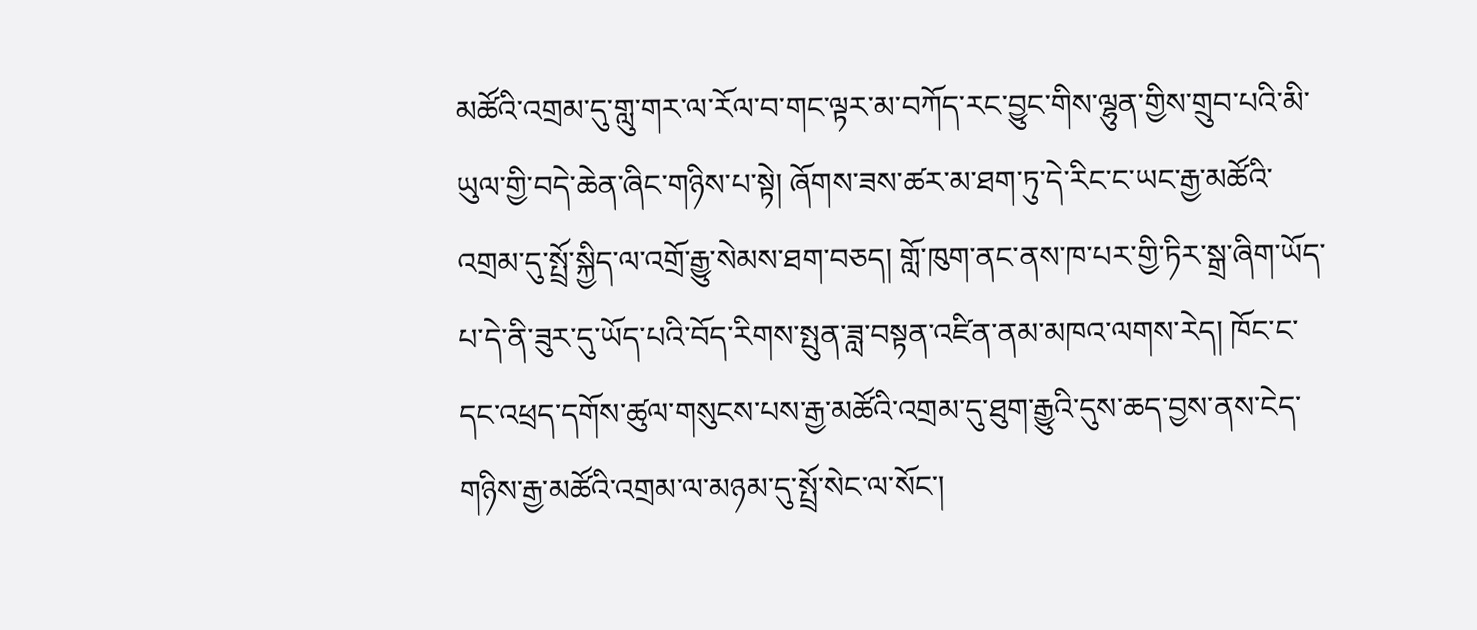མཚོའི་འགྲམ་དུ་གླུ་གར་ལ་རོལ་བ་གང་ལྟར་མ་བཀོད་རང་བྱུང་གིས་ལྷུན་གྱིས་གྲུབ་པའི་མི་ཡུལ་གྱི་བདེ་ཆེན་ཞིང་གཉིས་པ་སྟེ། ཞོགས་ཟས་ཚར་མ་ཐག་ཏུ་དེ་རིང་ང་ཡང་རྒྱ་མཚོའི་འགྲམ་དུ་སྤྲོ་སྐྱིད་ལ་འགྲོ་རྒྱུ་སེམས་ཐག་བཅད། གློ་ཁུག་ནང་ནས་ཁ་པར་གྱི་ཏིར་སྒྲ་ཞིག་ཡོད་པ་དེ་ནི་ཟུར་དུ་ཡོད་པའི་བོད་རིགས་སྤུན་ཟླ་བསྟན་འཛིན་ནམ་མཁའ་ལགས་རེད། ཁོང་ང་དང་འཕྲད་དགོས་ཚུལ་གསུངས་པས་རྒྱ་མཚོའི་འགྲམ་དུ་ཐུག་རྒྱུའི་དུས་ཆད་བྱས་ནས་ངེད་གཉིས་རྒྱ་མཚོའི་འགྲམ་ལ་མཉམ་དུ་སྤྲོ་སེང་ལ་སོང་།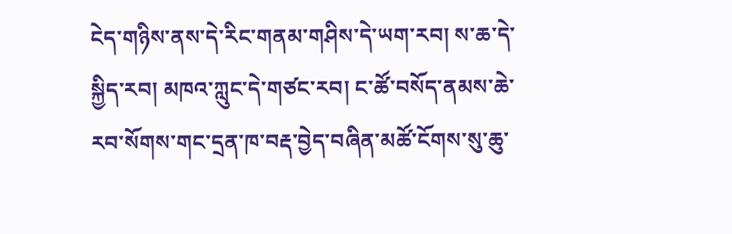ངེད་གཉིས་ནས་དེ་རིང་གནམ་གཤིས་དེ་ཡག་རབ། ས་ཆ་དེ་སྐྱིད་རབ། མཁའ་ཀླུང་དེ་གཙང་རབ། ང་ཚོ་བསོད་ནམས་ཆེ་རབ་སོགས་གང་དྲན་ཁ་བརྡ་བྱེད་བཞིན་མཚོ་ངོགས་སུ་ཆུ་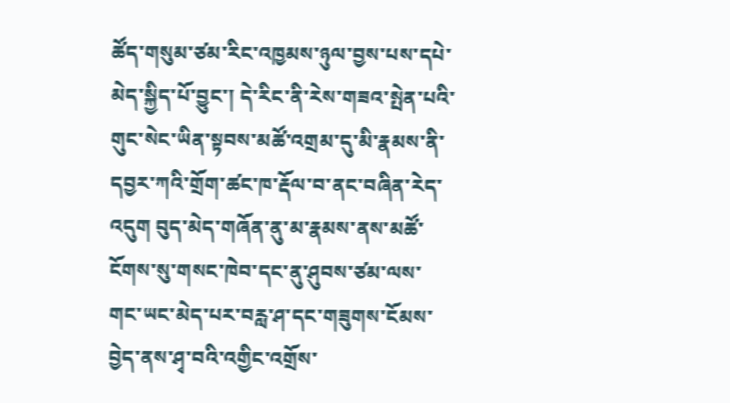ཚོད་གསུམ་ཙམ་རིང་འཁྱམས་ཉུལ་བྱས་པས་དཔེ་མེད་སྐྱིད་པོ་བྱུང་། དེ་རིང་ནི་རེས་གཟའ་སྤེན་པའི་གུང་སེང་ཡིན་སྟབས་མཚོ་འགྲམ་དུ་མི་རྣམས་ནི་དབྱར་ཀའི་གྲོག་ཚང་ཁ་རྡོལ་བ་ནང་བཞིན་རེད་འདུག བུད་མེད་གཞོན་ནུ་མ་རྣམས་ནས་མཚོ་ངོགས་སུ་གསང་ཁེབ་དང་ནུ་ཤུབས་ཙམ་ལས་གང་ཡང་མེད་པར་བརླ་ཤ་དང་གཟུགས་ངོམས་བྱེད་ནས་ཤྭ་བའི་འགྱིང་འགྲོས་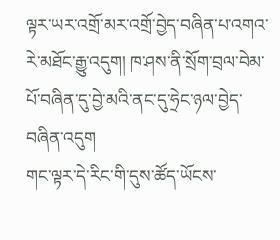ལྟར་ཡར་འགྲོ་མར་འགྲོ་བྱེད་བཞིན་པ་འགའ་རེ་མཐོང་རྒྱུ་འདུག། ཁ་ཤས་ནི་སྲོག་བྲལ་བེམ་པོ་བཞིན་དུ་བྱེ་མའི་ནང་དུ་ཧྲེང་ཉལ་བྱེད་བཞིན་འདུག
གང་ལྟར་དེ་རིང་གི་དུས་ཚོད་ཡོངས་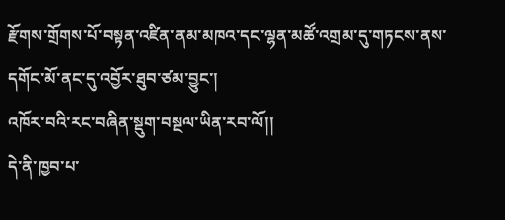རྫོགས་གྲོགས་པོ་བསྟན་འཛིན་ནམ་མཁའ་དང་ལྷན་མཚོ་འགྲམ་དུ་གཏངས་ནས་དགོང་མོ་ནང་དུ་འབྱོར་ཐུབ་ཙམ་བྱུང་།
འཁོར་བའི་རང་བཞིན་སྡུག་བསྔལ་ཡིན་རབ་ལོ།།
དེ་ནི་ཁྱབ་པ་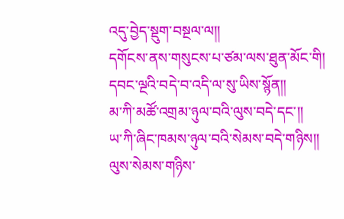འདུ་བྱེད་སྡུག་བསྔལ་ལ།།
དགོངས་ནས་གསུངས་པ་ཙམ་ལས་ཐུན་མོང་གི།
དབང་ལྔའི་བདེ་བ་འདི་ལ་སུ་ཡིས་སྙོན།།
མ་ཀི་མཚོ་འགྲམ་ཉུལ་བའི་ལུས་བདེ་དང་།།
ཡ་ཀི་ཞིང་ཁམས་ཉུལ་བའི་སེམས་བདེ་གཉིས།།
ལུས་སེམས་གཉིས་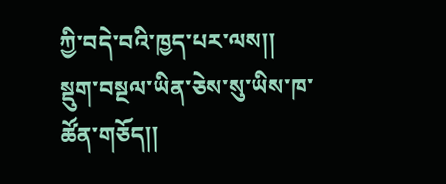ཀྱི་བདེ་བའི་ཁྱད་པར་ལས།།
སྡུག་བསྔལ་ཡིན་ཅེས་སུ་ཡིས་ཁ་ཚོན་གཅོད།།